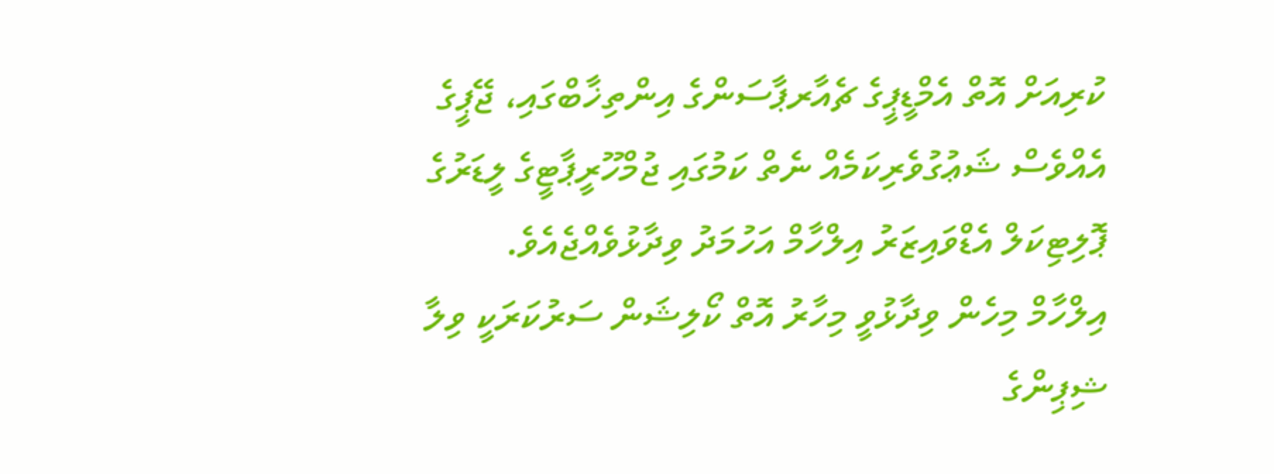ކުރިއަށް އޮތް އެމްޑީޕީގެ ޗެއާރޕާސަންގެ އިންތިޚާބްގައި، ޖޭޕީގެ އެއްވެސް ޝަޢުގުވެރިކަމެއް ނެތް ކަމުގައި ޖުމްހޫރީޕާޓީގެ ލީޑަރުގެ ޕޮލިޓިކަލް އެޑްވައިޒަރު އިލްހާމް އަހުމަދު ވިދާޅުވެއްޖެއެވެ.
އިލްހާމް މިހެން ވިދާޅުވީ މިހާރު އޮތް ކޯލިޝަން ސަރުކަރަކީ ވިލާ ޝިޕިންގެ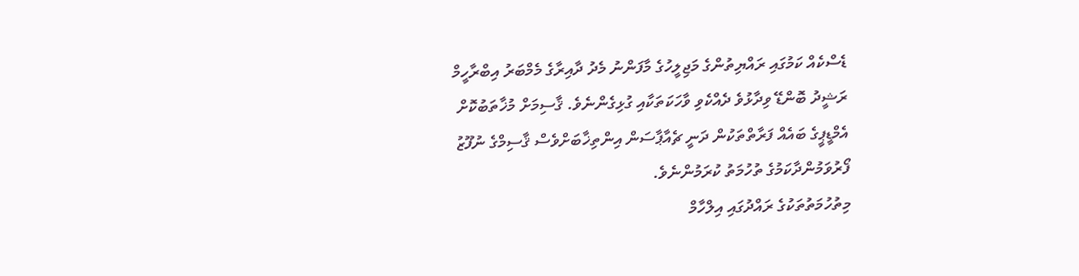ޑެސްކެއް ކަމުގައި ރައްޔިތުންގެ މަޖިލީހުގެ މާފަންނު މެދު ދާއިރާގެ މެމްބަރު އިބްރާހީމް ރަޝީދު ބޮންޑޭ ވިދާޅުވެ ދެއްކެވި ވާހަކަތަކާއި ގުޅިގެންނެވެ. ޤާސިމަށް މުޚާތަބުކޮށް އެމްޑީޕީގެ ބައެއް ފަރާތްތަކުން ދަނީ ޗެއާޕާސަން އިންތިޚާބަށްވެސް ޤާސިމްގެ ނުފޫޒު ފޯރުވަމުންދާކަމުގެ ތުހުމަތު ކުރަމުންނެވެ.
މިތުހުމަތުތަކުގެ ރައްދުގައި އިލްހާމް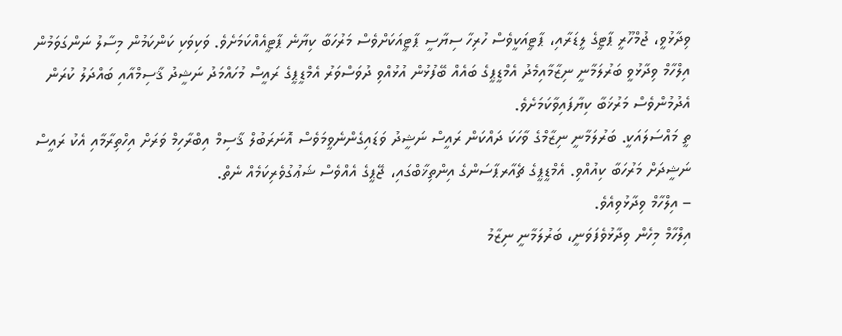ވިދާޅުވީ، ޖުމްހޫރީ ޕާޓީގެ ލީޑަރާއި، ޕާޓީއަކީވެސް ހުރިހާ ސިޔާސީ ޕާޓީއަކަށްވެސް މަރުހަބާ ކިޔާނެ ޕާޓީއެއްކަމަށެވެ. ވަކިވަކި ކަންކަމުން މިސާލު ނަންގަވަމުން އިލްހާމް ވިދާޅުވީ ބަރުލަމާނީ ނިޒާމާއިމެދު އެމްޑީޕީގެ ބައެއް ބޭފުޅުން އުޅުއްވި ދުވަސްވަރު އެމްޑީޕީގެ ރައީސް މުހައްމަދު ނަޝީދު ޤާސިމްއާއި ބައްދަލު ކުރަން އެދުމުންވެސް މަރުޚަބާ ކިޔާފައިވާކަމަށެވެ.
ތީ މައްސަލައަކީ. ބަރުލަމާނީ ނިޒާމްގެ ވާހަކަ ދައްކަން ރައީސް ނަޝީދު ވަޑައިގެންނެވީމަވެސް އޮނަރަބުލް ޤާސިމް އިބްރާހިމް ވަރަށް އިހްތިރާމާއި އެކު ރައީސް ނަޝީދަށް މަރުހަބާ ކިއުއްވި. އެމްޑީޕީގެ ޗެއާރޕާސަންގެ އިންތިޚާބްގައި، ޖޭޕީގެ އެއްވެސް ޝަޢުގުވެރިކަމެއް ނެތް.
– އިލްހާމް ވިދާޅުވިއެވެ.
އިލްހާމް މިހެން ވިދާޅުވެފަވަނީ، ބަރުލަމާނީ ނިޒާމު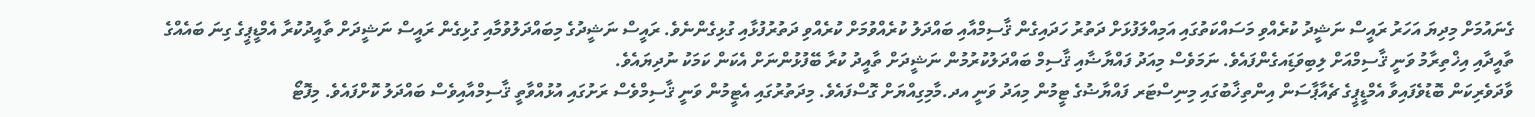ގެނައުމަށް މިދިޔަ އަހަރު ރައީސް ނަޝީދު ކުރެއްވި މަސައްކަތުގައި އަމިއްލަފުޅަށް ދަތުރު ހަދައިގެން ޤާސިމްއާއި ބައްދަލު ކުރެއްވުމަށް ކުރެއްވި ދަތުރުފުޅާއި ގުޅިގެންނެވެ. ރައީސް ނަޝީދުގެ މިބައްދަލުވުމާއި ގުޅިގެން ރައީސް ނަޝީދަށް ތާއީދުކުރާ އެމްޑީޕީގެ ގިނަ ބައެއްގެ ތާއީދާއި އިޚްތިރާމު ވަނީ ޤާސިމްއަށް ލިބިވަޑަިއގެންފައެވެ. ނަމަވެސް މިއަދު ފައްޔާޟާއި ޤާސިމް ބައްދަލުކުރުމުން ނަޝީދަށް ތާއީދު ކުރާ ބޭފުޅުންނަށް އެކަން ކަމަކު ނުދިޔައެވެ.
ވާދަވެރިކަން ބޮޑުވެފައިވާ އެމްޑީޕީގެ ޗެއާޕާސަން އިންތިޚާބުގައި މިނިސްޓަރ ފައްޔާޟުގެ ޓީމުން މިއަދު ވަނީ އދ.މާމިގިއްޔަށް ގޮސްފައެވެ. މިދަތުރުގައި އެޓީމުން ވަނީ ޤާސިމްވެސް ރަށުގައި އުޅުއްވާތީ ޤާސިމްއާއިވެސް ބައްދަލު ކޮށްފައެވެ. މިފޮޓޯ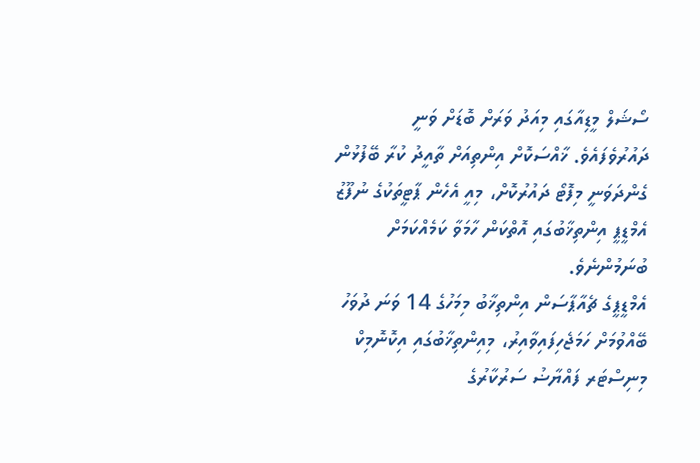ސޯޝަލް މީޑިއާގައި މިއަދު ވަރަށް ބޮޑަށް ވަނީ ދައުރުވެފައެވެ. ޚާއްސަކޮށް އިންތިއަށް ތާއީދު ކުރާ ބޭފުޅުން ގެންދަވަނީ މިފޮޓޯ ދައުރުކޮށް، މިއީ އެހެން ޕާޓީތަކުގެ ނުފޫޒު އެމްޑީޕީ އިންތިޚާބުގައި އޮތްކަން ހާމަވާ ކަމެއްކަމަށް ބުނަމުންނެވެ.
އެމްޑީޕީގެ ޗެއާޕާސަން އިންތިޚާބު މިމަހުގެ 14 ވަނަ ދުވަހު ބޭއްވުމަށް ހަމަޖެހިފައިވާއިރު، މިއިންތިޚާބުގައި އިކޮނޮމިކް މިނިސްޓަރ ފައްޔާޟު ސަރުކާރުގެ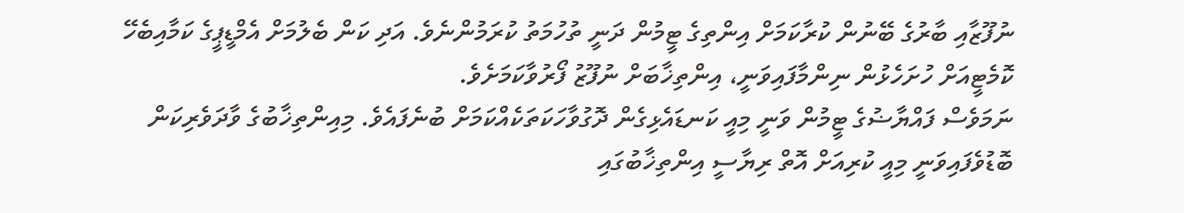ނުފޫޒާއި ބާރުގެ ބޭނުން ކުރާކަމަށް އިންތިގެ ޓީމުން ދަނީ ތުހުމަތު ކުރަމުންނެވެ. އަދި ކަން ބެލުމަށް އެމްޑީޕީގެ ކަމާއިބެހޭ ކޮމެޓީއަށް ހުށަހެޅުން ނިންމާފައިވަނީ، އިންތިޚާބަށް ނުފޫޒު ފޯރުވާކަމަށެވެ.
ނަމަވެސް ފައްޔާޟުގެ ޓީމުން ވަނީ މިއީ ކަނޑައެޅިގެން ދޮގުވާހަކަތަކެއްކަމަށް ބުނެފައެވެ. މިއިންތިޚާބުގެ ވާދަވެރިކަން ބޮޑުވެފައިވަނީ މިއީ ކުރިއަށް އޮތް ރިޔާސީ އިންތިޚާބުގައި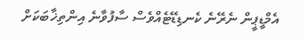އެމްޑީޕީން ނެރޭނެ ކެނޑިޑޭޓެއްވެސް ސާފުވާނެ އިންތިޚާބަކަށް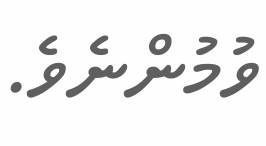ވުމުންނެވެ.